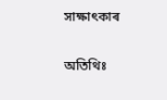সাক্ষাৎকাৰ

অতিথিঃ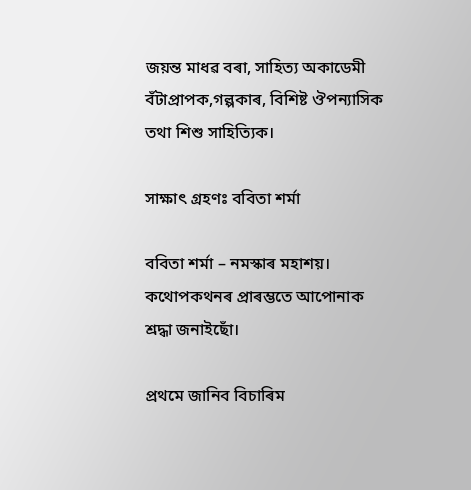জয়ন্ত মাধৱ বৰা, সাহিত্য অকাডেমী বঁটাপ্ৰাপক,গল্পকাৰ, বিশিষ্ট ঔপন্যাসিক তথা শিশু সাহিত্যিক।

সাক্ষাৎ গ্ৰহণঃ ববিতা শৰ্মা

ববিতা শৰ্মা – নমস্কাৰ মহাশয়। কথোপকথনৰ প্ৰাৰম্ভতে আপোনাক শ্ৰদ্ধা জনাইছোঁ।

প্ৰথমে জানিব বিচাৰিম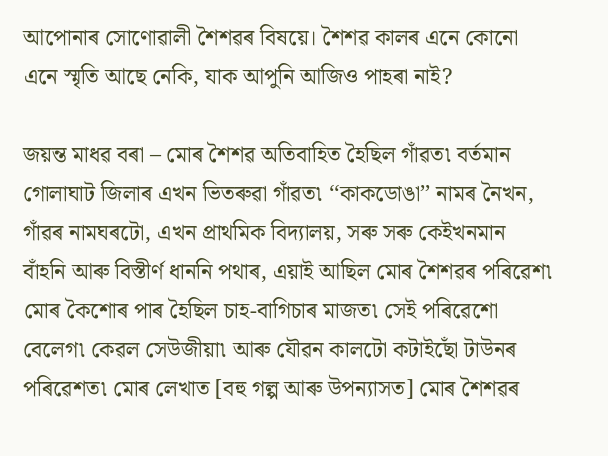আপোনাৰ সোণোৱালী শৈশৱৰ বিষয়ে। শৈশৱ কালৰ এনে কোনো এনে স্মৃতি আছে নেকি, যাক আপুনি আজিও পাহৰা নাই?

জয়ন্ত মাধৱ বৰা – মোৰ শৈশৱ অতিবাহিত হৈছিল গাঁৱত৷ বৰ্তমান গোলাঘাট জিলাৰ এখন ভিতৰুৱা গাঁৱত৷ ‘‘কাকডোঙা’’ নামৰ নৈখন, গাঁৱৰ নামঘৰটো, এখন প্ৰাথমিক বিদ্যালয়, সৰু সৰু কেইখনমান বাঁহনি আৰু বিস্তীৰ্ণ ধাননি পথাৰ, এয়াই আছিল মোৰ শৈশৱৰ পৰিৱেশ৷ মোৰ কৈশোৰ পাৰ হৈছিল চাহ-বাগিচাৰ মাজত৷ সেই পৰিৱেশো বেলেগ৷ কেৱল সেউজীয়া৷ আৰু যৌৱন কালটো কটাইছোঁ টাউনৰ পৰিৱেশত৷ মোৰ লেখাত [বহু গল্প আৰু উপন্যাসত] মোৰ শৈশৱৰ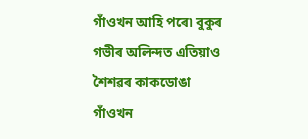গাঁওখন আহি পৰে৷ বুকুৰ গভীৰ অলিন্দত এতিয়াও শৈশৱৰ কাকডোঙা গাঁওখন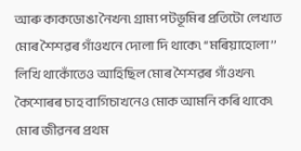আৰু কাকডোঙা নৈখন৷ গ্ৰাম্য পটভূমিৰ প্ৰতিটো লেখাত মোৰ শৈশৱৰ গাঁওখনে দোলা দি থাকে৷ ‘‘মৰিয়াহোলা’’ লিখি থাকোঁতেও আহিছিল মোৰ শৈশৱৰ গাঁওখন৷ কৈশোৰৰ চাহ বাগিচাখনেও মোক আমনি কৰি থাকে৷ মোৰ জীৱনৰ প্ৰথম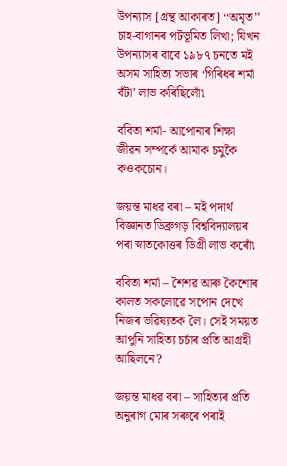উপন্যাস [গ্ৰন্থ আকাৰত] ‘‘অমৃত’’ চাহ-বাগানৰ পটভূমিত লিখা; যিখন উপন্যাসৰ বাবে ১৯৮৭ চনতে মই অসম সাহিত্য সভাৰ ‘গিৰিধৰ শৰ্মা বঁটা’ লাভ কৰিছিলোঁ৷

ববিতা শৰ্মা- আপোনাৰ শিক্ষা জীৱন সম্পৰ্কে আমাক চমুকৈ কওকচোন।

জয়ন্ত মাধৱ বৰা – মই পদাৰ্থ বিজ্ঞানত ডিব্ৰুগড় বিশ্ববিদ্যালয়ৰ পৰা স্নাতকোত্তৰ ডিগ্ৰী লাভ কৰোঁ৷

ববিতা শৰ্মা – শৈশৱ আৰু কৈশোৰ কালত সকলোৱে সপোন দেখে নিজৰ ভৱিষ্যতক লৈ। সেই সময়ত আপুনি সাহিত্য চৰ্চাৰ প্ৰতি আগ্ৰহী আছিলনে?

জয়ন্ত মাধৱ বৰা – সাহিত্যৰ প্ৰতি অনুৰাগ মোৰ সৰুৰে পৰাই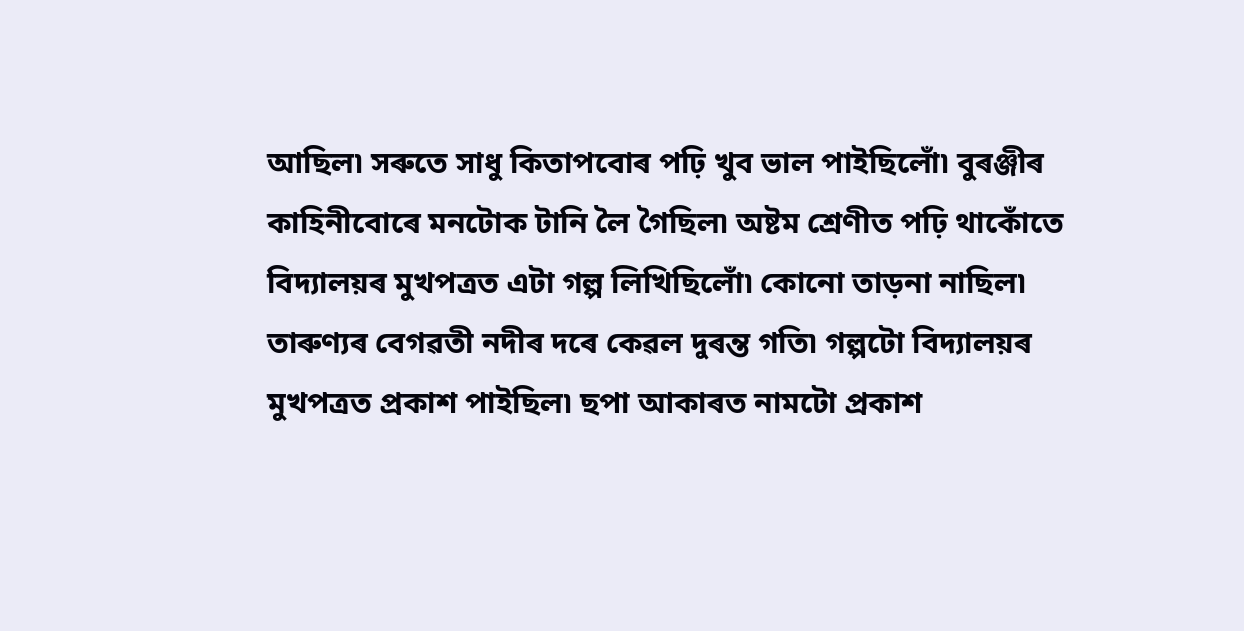আছিল৷ সৰুতে সাধু কিতাপবোৰ পঢ়ি খুব ভাল পাইছিলোঁ৷ বুৰঞ্জীৰ কাহিনীবোৰে মনটোক টানি লৈ গৈছিল৷ অষ্টম শ্ৰেণীত পঢ়ি থাকোঁতে বিদ্যালয়ৰ মুখপত্ৰত এটা গল্প লিখিছিলোঁ৷ কোনো তাড়না নাছিল৷ তাৰুণ্যৰ বেগৱতী নদীৰ দৰে কেৱল দুৰন্ত গতি৷ গল্পটো বিদ্যালয়ৰ মুখপত্ৰত প্ৰকাশ পাইছিল৷ ছপা আকাৰত নামটো প্ৰকাশ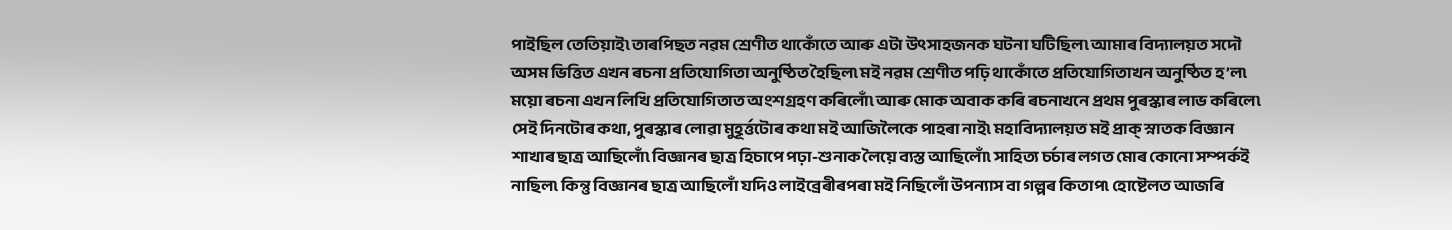পাইছিল তেতিয়াই৷ তাৰপিছত নৱম শ্ৰেণীত থাকোঁতে আৰু এটা উৎসাহজনক ঘটনা ঘটিছিল৷ আমাৰ বিদ্যালয়ত সদৌ অসম ভিত্তিত এখন ৰচনা প্ৰতিযোগিতা অনুষ্ঠিত হৈছিল৷ মই নৱম শ্ৰেণীত পঢ়ি থাকোঁতে প্ৰতিযোগিতাখন অনুষ্ঠিত হ’ল৷ ময়ো ৰচনা এখন লিখি প্ৰতিযোগিতাত অংশগ্ৰহণ কৰিলোঁ৷ আৰু মোক অবাক কৰি ৰচনাখনে প্ৰথম পুৰস্কাৰ লাভ কৰিলে৷ সেই দিনটোৰ কথা, পুৰস্কাৰ লোৱা মুহূৰ্ত্তটোৰ কথা মই আজিলৈকে পাহৰা নাই৷ মহাবিদ্যালয়ত মই প্ৰাক্‌ স্নাতক বিজ্ঞান শাখাৰ ছাত্ৰ আছিলোঁ৷ বিজ্ঞানৰ ছাত্ৰ হিচাপে পঢ়া-শুনাক লৈয়ে ব্যস্ত আছিলোঁ৷ সাহিত্য চৰ্চাৰ লগত মোৰ কোনো সম্পৰ্কই নাছিল৷ কিন্তু বিজ্ঞানৰ ছাত্ৰ আছিলোঁ যদিও লাইব্ৰেৰীৰপৰা মই নিছিলোঁ উপন্যাস বা গল্পৰ কিতাপ৷ হোষ্টেলত আজৰি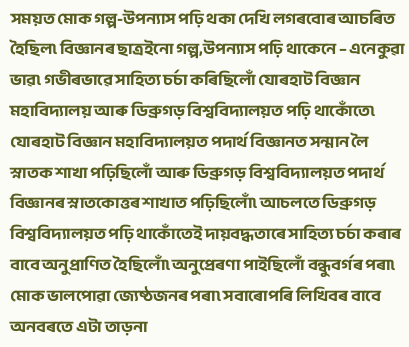সময়ত মোক গল্প-উপন্যাস পঢ়ি থকা দেখি লগৰবোৰ আচৰিত হৈছিল৷ বিজ্ঞানৰ ছাত্ৰইনো গল্প,উপন্যাস পঢ়ি থাকেনে – এনেকুৱা ভাৱ৷ গভীৰভাৱে সাহিত্য চৰ্চা কৰিছিলোঁ যোৰহাট বিজ্ঞান মহাবিদ্যালয় আৰু ডিব্ৰুগড় বিশ্ববিদ্যালয়ত পঢ়ি থাকোঁতে৷ যোৰহাট বিজ্ঞান মহাবিদ্যালয়ত পদাৰ্থ বিজ্ঞানত সন্মান লৈ স্নাতক শাখা পঢ়িছিলোঁ আৰু ডিব্ৰুগড় বিশ্ববিদ্যালয়ত পদাৰ্থ বিজ্ঞানৰ স্নাতকোত্তৰ শাখাত পঢ়িছিলোঁ৷ আচলতে ডিব্ৰুগড় বিশ্ববিদ্যালয়ত পঢ়ি থাকোঁতেই দায়বদ্ধতাৰে সাহিত্য চৰ্চা কৰাৰ বাবে অনুপ্ৰাণিত হৈছিলোঁ৷ অনুপ্ৰেৰণা পাইছিলোঁ বন্ধুবৰ্গৰ পৰা৷ মোক ভালপোৱা জ্যেষ্ঠজনৰ পৰা৷ সবাৰোপৰি লিখিবৰ বাবে অনবৰতে এটা তাড়না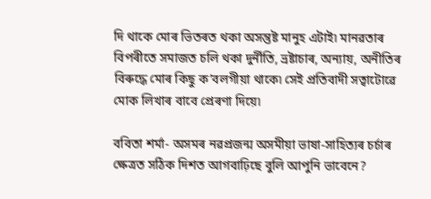দি থাকে মোৰ ভিতৰত থকা অসন্তুষ্ট মানুহ এটাই৷ মানৱতাৰ বিপৰীতে সমাজত চলি থকা দুৰ্নীতি, ভ্ৰষ্টাচাৰ, অন্যায়, অনীতিৰ বিৰুদ্ধে মোৰ কিছু ক’বলগীয়া থাকে৷ সেই প্ৰতিবাদী সত্বাটোৱে মোক লিখাৰ বাবে প্ৰেৰণা দিয়ে৷

ববিতা শৰ্মা- অসমৰ নৱপ্ৰজন্ম অসমীয়া ভাষা-সাহিত্যৰ চৰ্চাৰ ক্ষেত্ৰত সঠিক দিশত আগবাঢ়িছে বুলি আপুনি ভাবেনে?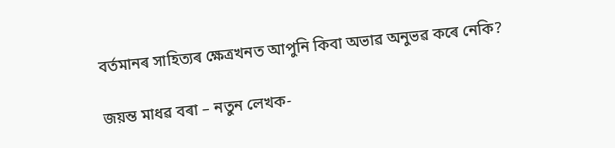বৰ্তমানৰ সাহিত্যৰ ক্ষেত্ৰখনত আপুনি কিবা অভাৱ অনুভৱ কৰে নেকি?

জয়ন্ত মাধৱ বৰা – নতুন লেখক-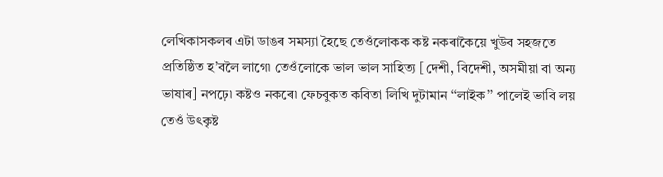লেখিকাসকলৰ এটা ডাঙৰ সমস্যা হৈছে তেওঁলোকক কষ্ট নকৰাকৈয়ে খুউব সহজতে প্ৰতিষ্ঠিত হ’বলৈ লাগে৷ তেওঁলোকে ভাল ভাল সাহিত্য [দেশী, বিদেশী, অসমীয়া বা অন্য ভাষাৰ] নপঢ়ে৷ কষ্টও নকৰে৷ ফেচবুকত কবিতা লিখি দুটামান ‘‘লাইক’’ পালেই ভাবি লয় তেওঁ উৎকৃষ্ট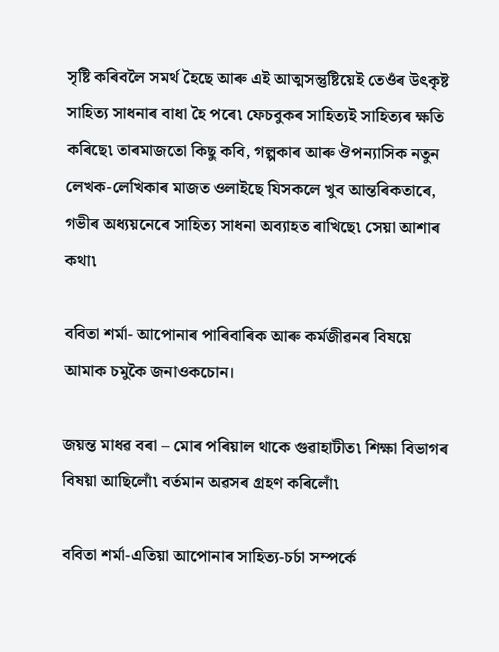সৃষ্টি কৰিবলৈ সমৰ্থ হৈছে আৰু এই আত্মসন্তুষ্টিয়েই তেওঁৰ উৎকৃষ্ট সাহিত্য সাধনাৰ বাধা হৈ পৰে৷ ফেচবুকৰ সাহিত্যই সাহিত্যৰ ক্ষতি কৰিছে৷ তাৰমাজতো কিছু কবি, গল্পকাৰ আৰু ঔপন্যাসিক নতুন লেখক-লেখিকাৰ মাজত ওলাইছে যিসকলে খুব আন্তৰিকতাৰে, গভীৰ অধ্যয়নেৰে সাহিত্য সাধনা অব্যাহত ৰাখিছে৷ সেয়া আশাৰ কথা৷

ববিতা শৰ্মা- আপোনাৰ পাৰিবাৰিক আৰু কৰ্মজীৱনৰ বিষয়ে আমাক চমুকৈ জনাওকচোন।

জয়ন্ত মাধৱ বৰা – মোৰ পৰিয়াল থাকে গুৱাহাটীত৷ শিক্ষা বিভাগৰ বিষয়া আছিলোঁ৷ বৰ্তমান অৱসৰ গ্ৰহণ কৰিলোঁ৷

ববিতা শৰ্মা-এতিয়া আপোনাৰ সাহিত্য-চৰ্চা সম্পৰ্কে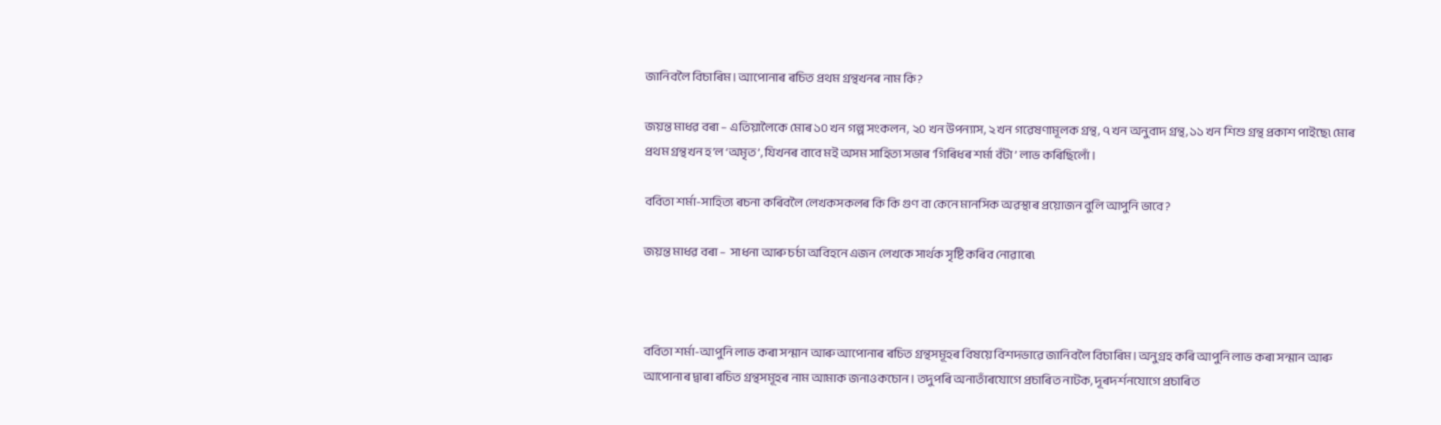জানিবলৈ বিচাৰিম। আপোনাৰ ৰচিত প্ৰথম গ্ৰন্থখনৰ নাম কি?

জয়ন্ত মাধৱ বৰা – এতিয়ালৈকে মোৰ ১০ খন গল্প সংকলন, ২০ খন উপন্যাস, ২ খন গৱেষণামূলক গ্ৰন্থ, ৭ খন অনুবাদ গ্ৰন্থ, ১১ খন শিশু গ্ৰন্থ প্ৰকাশ পাইছে৷ মোৰ প্ৰথম গ্ৰন্থখন হ’ল ‘অমৃত’, যিখনৰ বাবে মই অসম সাহিত্য সভাৰ ‘গিৰিধৰ শৰ্মা বঁটা’ লাভ কৰিছিলোঁ।

ববিতা শৰ্মা-সাহিত্য ৰচনা কৰিবলৈ লেখকসকলৰ কি কি গুণ বা কেনে মানসিক অৱস্থাৰ প্রয়োজন বুলি আপুনি ভাবে?

জয়ন্ত মাধৱ বৰা –  সাধনা আৰু চৰ্চা অবিহনে এজন লেখকে সাৰ্থক সৃষ্টি কৰিব নোৱাৰে৷



ববিতা শৰ্মা-আপুনি লাভ কৰা সন্মান আৰু আপোনাৰ ৰচিত গ্ৰন্থসমূহৰ বিষয়ে বিশদভাৱে জানিবলৈ বিচাৰিম। অনুগ্ৰহ কৰি আপুনি লাভ কৰা সন্মান আৰু আপোনাৰ দ্বাৰা ৰচিত গ্ৰন্থসমূহৰ নাম আমাক জনাওকচোন। তদুপৰি অনাতাঁৰযোগে প্ৰচাৰিত নাটক, দূৰদৰ্শনযোগে প্ৰচাৰিত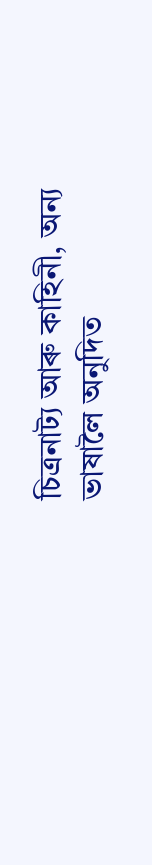চিত্ৰনাট্য আৰু কাহিনী, অন্য ভাষালৈ অনুদিত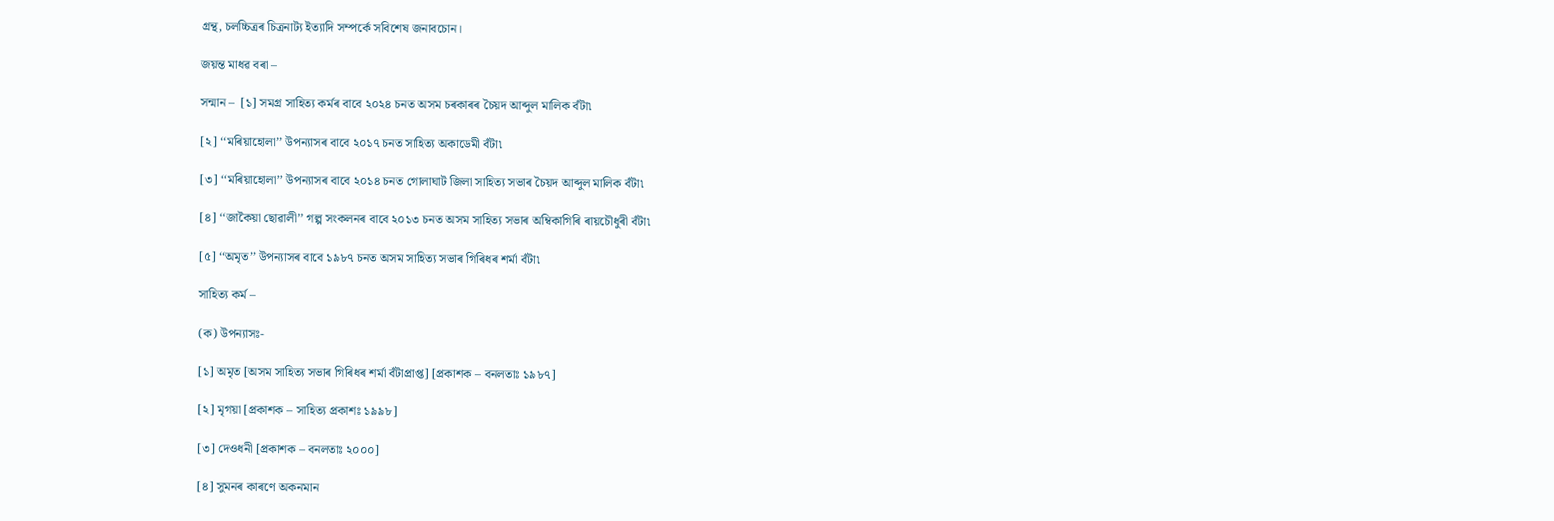গ্ৰন্থ, চলচ্চিত্ৰৰ চিত্ৰনাট্য ইত্যাদি সম্পৰ্কে সবিশেষ জনাবচোন।

জয়ন্ত মাধৱ বৰা –

সন্মান –  [১] সমগ্ৰ সাহিত্য কৰ্মৰ বাবে ২০২৪ চনত অসম চৰকাৰৰ চৈয়দ আব্দুল মালিক বঁটা৷

[২] ‘‘মৰিয়াহোলা’’ উপন্যাসৰ বাবে ২০১৭ চনত সাহিত্য অকাডেমী বঁটা৷

[৩] ‘‘মৰিয়াহোলা’’ উপন্যাসৰ বাবে ২০১৪ চনত গোলাঘাট জিলা সাহিত্য সভাৰ চৈয়দ আব্দুল মালিক বঁটা৷

[৪] ‘‘জাকৈয়া ছোৱালী’’ গল্প সংকলনৰ বাবে ২০১৩ চনত অসম সাহিত্য সভাৰ অম্বিকাগিৰি ৰায়চৌধুৰী বঁটা৷

[৫] ‘‘অমৃত’’ উপন্যাসৰ বাবে ১৯৮৭ চনত অসম সাহিত্য সভাৰ গিৰিধৰ শৰ্মা বঁটা৷

সাহিত্য কৰ্ম –

(ক) উপন্যাসঃ-

[১] অমৃত [অসম সাহিত্য সভাৰ গিৰিধৰ শৰ্মা বঁটাপ্ৰাপ্ত] [প্ৰকাশক – বনলতাঃ ১৯৮৭]

[২] মৃগয়া [প্ৰকাশক – সাহিত্য প্ৰকাশঃ ১৯৯৮]

[৩] দেওধনী [প্ৰকাশক – বনলতাঃ ২০০০]

[৪] সুমনৰ কাৰণে অকনমান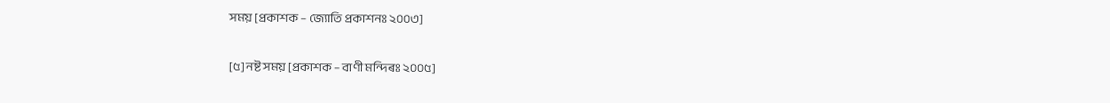সময় [প্ৰকাশক – জ্যোতি প্ৰকাশনঃ ২০০৩]

[৫] নষ্ট সময় [প্ৰকাশক – বাণী মন্দিৰঃ ২০০৫]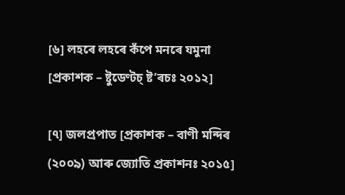[৬] লহৰে লহৰে কঁপে মনৰে যমুনা [প্ৰকাশক – ষ্টুডেণ্টচ্ ষ্ট’ৰচঃ ২০১২]

[৭] জলপ্ৰপাত [প্ৰকাশক – বাণী মন্দিৰ (২০০৯) আৰু জ্যোতি প্ৰকাশনঃ ২০১৫]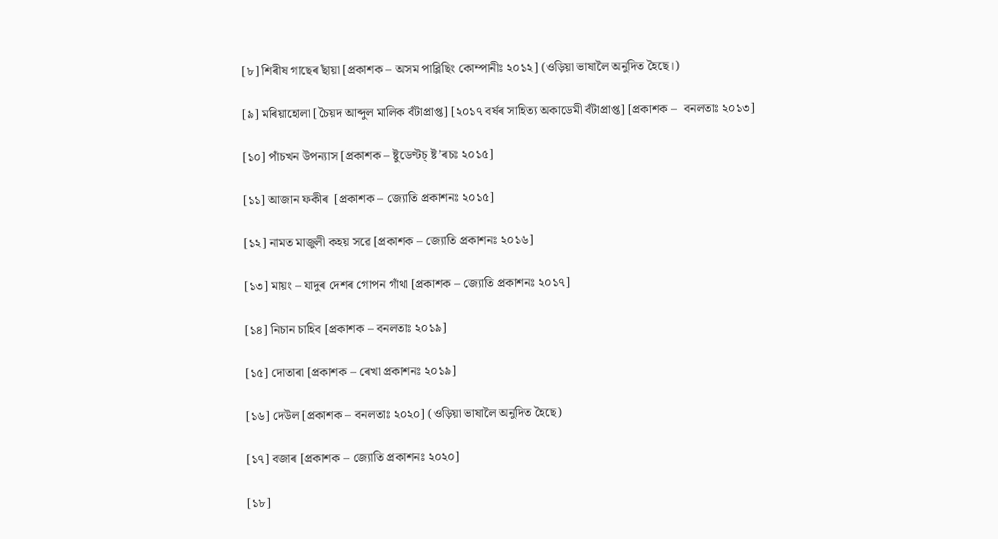[৮] শিৰীষ গাছেৰ ছাঁয়া [প্ৰকাশক – অসম পাব্লিছিং কোম্পানীঃ ২০১২] (ওড়িয়া ভাষালৈ অনুদিত হৈছে।)

[৯] মৰিয়াহোলা [চৈয়দ আব্দুল মালিক বঁটাপ্ৰাপ্ত] [২০১৭ বৰ্ষৰ সাহিত্য অকাডেমী বঁটাপ্ৰাপ্ত] [প্ৰকাশক –  বনলতাঃ ২০১৩]

[১০] পাঁচখন উপন্যাস [প্ৰকাশক – ষ্টুডেণ্টচ্ ষ্ট’ৰচঃ ২০১৫]

[১১] আজান ফকীৰ  [প্ৰকাশক – জ্যোতি প্ৰকাশনঃ ২০১৫]

[১২] নামত মাজুলী কহয় সৱে [প্ৰকাশক – জ্যোতি প্ৰকাশনঃ ২০১৬]

[১৩] মায়ং – যাদুৰ দেশৰ গোপন গাঁথা [প্ৰকাশক – জ্যোতি প্ৰকাশনঃ ২০১৭]

[১৪] নিচান চাহিব [প্ৰকাশক – বনলতাঃ ২০১৯]

[১৫] দোতাৰা [প্ৰকাশক – ৰেখা প্ৰকাশনঃ ২০১৯]

[১৬] দেউল [প্ৰকাশক – বনলতাঃ ২০২০] (ওড়িয়া ভাষালৈ অনুদিত হৈছে)

[১৭] বজাৰ [প্ৰকাশক – জ্যোতি প্ৰকাশনঃ ২০২০]

[১৮]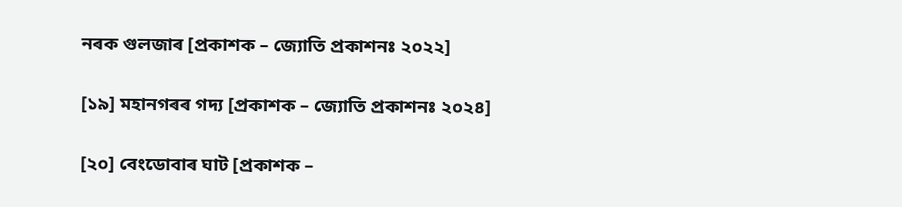নৰক গুলজাৰ [প্ৰকাশক – জ্যোতি প্ৰকাশনঃ ২০২২]

[১৯] মহানগৰৰ গদ্য [প্ৰকাশক – জ্যোতি প্ৰকাশনঃ ২০২৪]

[২০] বেংডোবাৰ ঘাট [প্ৰকাশক –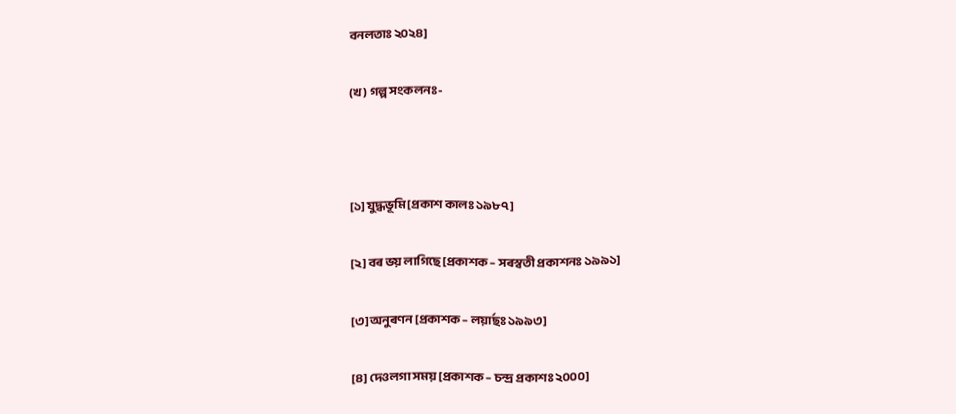বনলতাঃ ২০২৪]

(খ) গল্প সংকলনঃ-



[১] যুদ্ধভূমি [প্ৰকাশ কালঃ ১৯৮৭]

[২] বৰ ভয় লাগিছে [প্ৰকাশক – সৰস্বতী প্ৰকাশনঃ ১৯৯১]

[৩] অনুৰণন [প্ৰকাশক – লয়াৰ্ছঃ ১৯৯৩]

[৪] দেওলগা সময় [প্ৰকাশক – চন্দ্ৰ প্ৰকাশঃ ২০০০]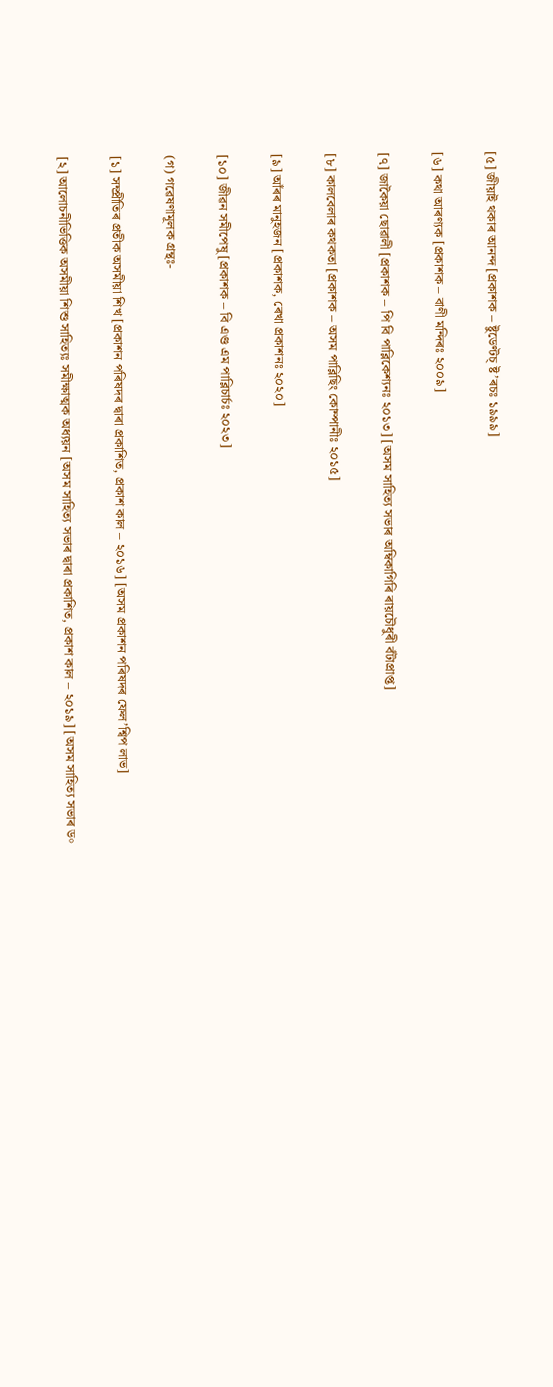[৫] জীয়াই থকাৰ আনন্দ [প্ৰকাশক – ষ্টুডেণ্টচ্ ষ্ট’ৰচঃ ১৯৯৯]

[৬] কথা আৰণ্যক [প্ৰকাশক – বাণী মন্দিৰঃ ২০০৯]

[৭] জাকৈয়া ছোৱালী [প্ৰকাশক – পি বি পাব্লিকেশ্যনঃ ২০১৩] [অসম সাহিত্য সভাৰ অম্বিকাগিৰি ৰায়চৌধুৰী বঁটাপ্ৰাপ্ত]

[৮] কালবেলাৰ কথকতা [প্ৰকাশক – অসম পাব্লিছিং কোম্পানীঃ ২০১৫]

[৯] আঁৰৰ মানুহজন [প্ৰকাশক, ৰেখা প্ৰকাশনঃ ২০২০]

[১০] জীৱন সমীপেষু [প্ৰকাশক – বি এণ্ড এম পাব্লিচাৰ্চঃ ২০২৩]

(গ) গৱেষণামূলক গ্ৰন্থঃ-

[১] সম্প্ৰীতিৰ প্ৰতীক অসমীয়া শিখ [প্ৰকাশন পৰিষদৰ দ্বাৰা প্ৰকাশিত, প্ৰকাশ কাল – ২০১৬] [অসম প্ৰকাশন পৰিষদৰ ফেল’শ্বিপ লাভ]

[২] আলোচনীভিত্তিক অসমীয়া শিশু সাহিত্যঃ সমীক্ষাত্মক অধ্যয়ন [অসম সাহিত্য সভাৰ দ্বাৰা প্ৰকাশিত, প্ৰকাশ কাল – ২০১৯] [অসম সাহিত্য সভাৰ ড॰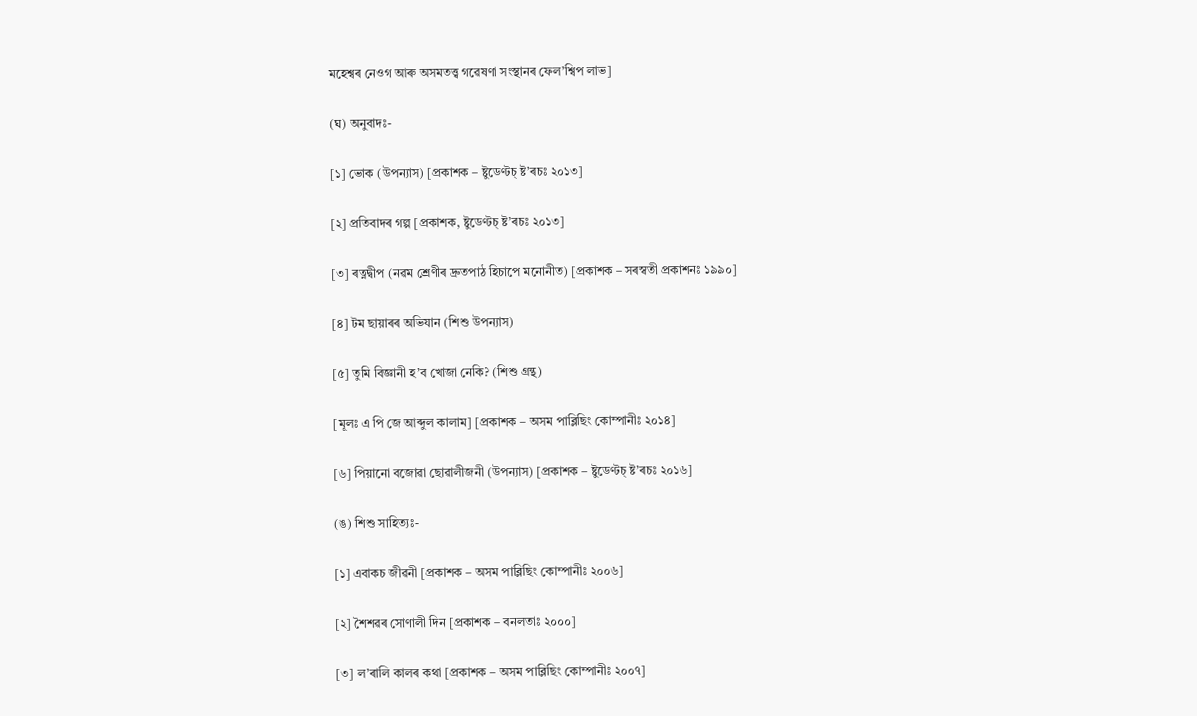মহেশ্বৰ নেওগ আৰু অসমতত্ত্ব গৱেষণা সংস্থানৰ ফেল’শ্বিপ লাভ]

(ঘ) অনুবাদঃ-

[১] ভোক (উপন্যাস) [প্ৰকাশক – ষ্টুডেণ্টচ্ ষ্ট’ৰচঃ ২০১৩]

[২] প্ৰতিবাদৰ গল্প [প্ৰকাশক, ষ্টুডেণ্টচ্ ষ্ট’ৰচঃ ২০১৩]

[৩] ৰত্নদ্বীপ (নৱম শ্ৰেণীৰ দ্ৰুতপাঠ হিচাপে মনোনীত) [প্ৰকাশক – সৰস্বতী প্ৰকাশনঃ ১৯৯০]

[৪] টম ছায়াৰৰ অভিযান (শিশু উপন্যাস)

[৫] তুমি বিজ্ঞানী হ’ব খোজা নেকি? (শিশু গ্ৰন্থ)

[মূলঃ এ পি জে আব্দুল কালাম] [প্ৰকাশক – অসম পাব্লিছিং কোম্পানীঃ ২০১৪]

[৬] পিয়ানো বজোৱা ছোৱালীজনী (উপন্যাস) [প্ৰকাশক – ষ্টুডেণ্টচ্ ষ্ট’ৰচঃ ২০১৬]

(ঙ) শিশু সাহিত্যঃ-

[১] এবাকচ জীৱনী [প্ৰকাশক – অসম পাব্লিছিং কোম্পানীঃ ২০০৬]

[২] শৈশৱৰ সোণালী দিন [প্ৰকাশক – বনলতাঃ ২০০০]

[৩] ল’ৰালি কালৰ কথা [প্ৰকাশক – অসম পাব্লিছিং কোম্পানীঃ ২০০৭]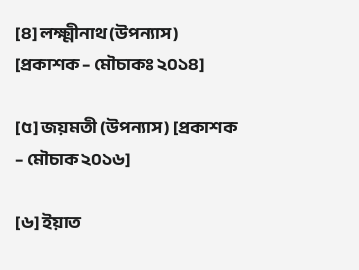[৪] লক্ষ্মীনাথ (উপন্যাস) [প্ৰকাশক – মৌচাকঃ ২০১৪]

[৫] জয়মতী (উপন্যাস) [প্ৰকাশক – মৌচাক ২০১৬]

[৬] ইয়াত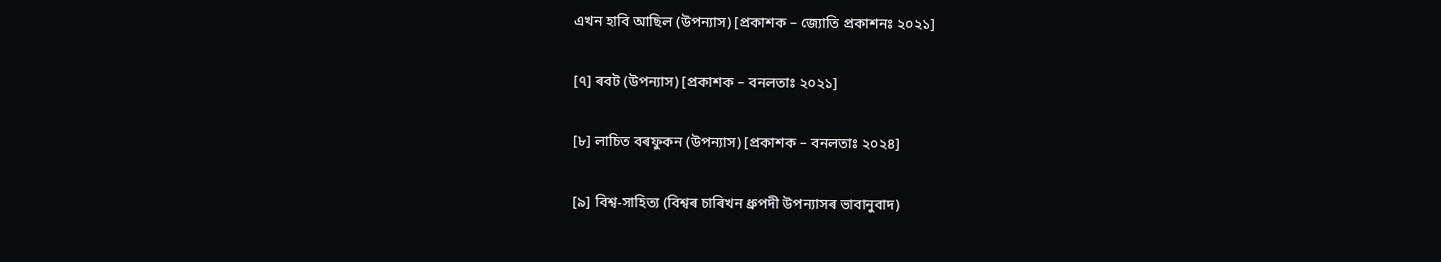এখন হাবি আছিল (উপন্যাস) [প্ৰকাশক – জ্যোতি প্ৰকাশনঃ ২০২১]

[৭] ৰবট (উপন্যাস) [প্ৰকাশক – বনলতাঃ ২০২১]

[৮] লাচিত বৰফুকন (উপন্যাস) [প্ৰকাশক – বনলতাঃ ২০২৪]

[৯] বিশ্ব-সাহিত্য (বিশ্বৰ চাৰিখন ধ্ৰুপদী উপন্যাসৰ ভাবানুবাদ)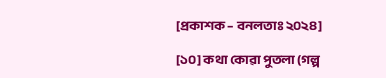[প্ৰকাশক – বনলতাঃ ২০২৪]

[১০] কথা কোৱা পুতলা (গল্প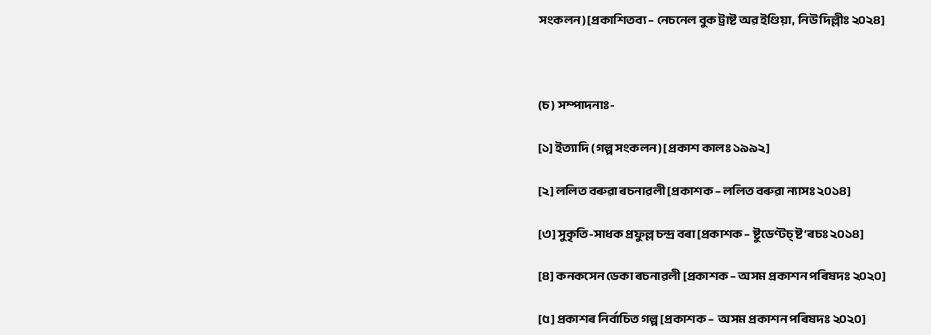সংকলন) [প্ৰকাশিতব্য – নেচনেল বুক ট্ৰাষ্ট অৱ ইণ্ডিয়া, নিউ দিল্লীঃ ২০২৪]



(চ) সম্পাদনাঃ-

[১] ইত্যাদি (গল্প সংকলন) [প্ৰকাশ কালঃ ১৯৯২]

[২] ললিত বৰুৱা ৰচনাৱলী [প্ৰকাশক – ললিত বৰুৱা ন্যাসঃ ২০১৪]

[৩] সুকৃতি-সাধক প্ৰফুল্ল চন্দ্ৰ বৰা [প্ৰকাশক – ষ্টুডেণ্টচ্ ষ্ট’ৰচঃ ২০১৪]

[৪] কনকসেন ডেকা ৰচনাৱলী [প্ৰকাশক – অসম প্ৰকাশন পৰিষদঃ ২০২০]

[৫] প্ৰকাশৰ নিৰ্বাচিত গল্প [প্ৰকাশক –  অসম প্ৰকাশন পৰিষদঃ ২০২০]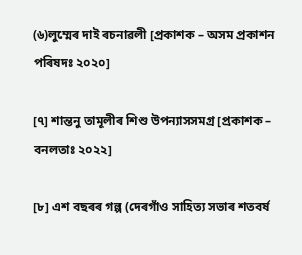(৬)লুম্মেৰ দাই ৰচনাৱলী [প্ৰকাশক – অসম প্ৰকাশন পৰিষদঃ ২০২০]

[৭] শান্তনু তামূলীৰ শিশু উপন্যাসসমগ্ৰ [প্ৰকাশক – বনলতাঃ ২০২২]

[৮] এশ বছৰৰ গল্প (দেৰগাঁও সাহিত্য সভাৰ শতবৰ্ষ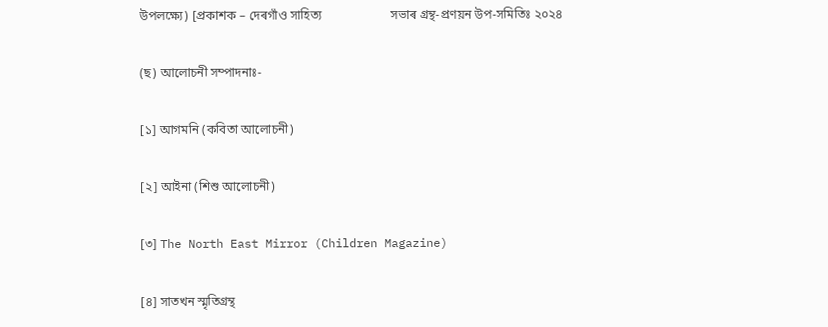উপলক্ষ্যে) [প্ৰকাশক – দেৰগাঁও সাহিত্য                      সভাৰ গ্ৰন্থ-প্ৰণয়ন উপ-সমিতিঃ ২০২৪

(ছ) আলোচনী সম্পাদনাঃ-

[১] আগমনি (কবিতা আলোচনী)

[২] আইনা (শিশু আলোচনী)

[৩] The North East Mirror (Children Magazine)

[৪] সাতখন স্মৃতিগ্ৰন্থ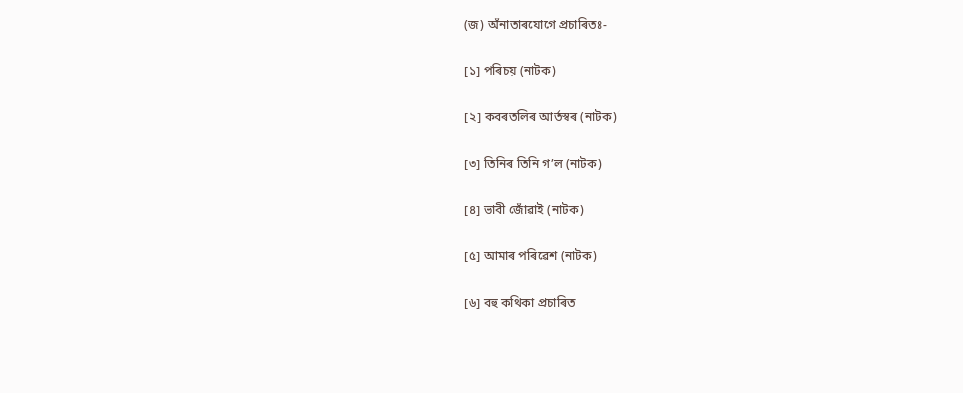(জ) অঁনাতাৰযোগে প্ৰচাৰিতঃ-

[১] পৰিচয় (নাটক)

[২] কবৰতলিৰ আৰ্তস্বৰ (নাটক)

[৩] তিনিৰ তিনি গ’ল (নাটক)

[৪] ভাবী জোঁৱাই (নাটক)

[৫] আমাৰ পৰিৱেশ (নাটক)

[৬] বহু কথিকা প্ৰচাৰিত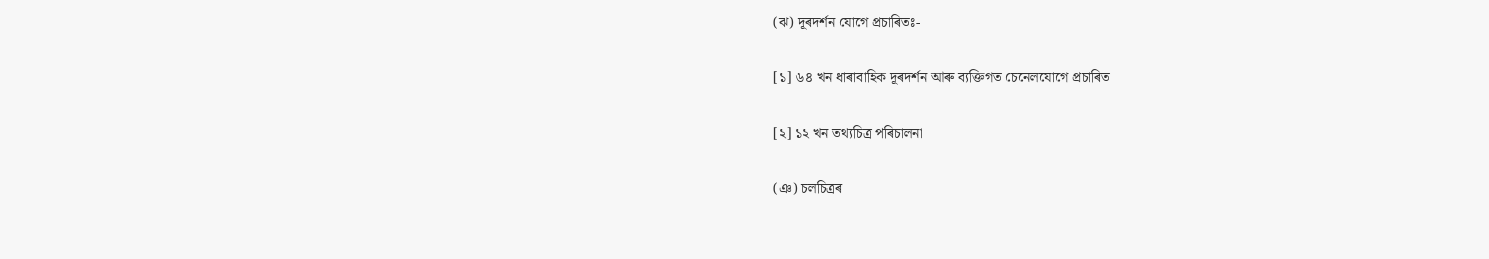(ঝ) দূৰদৰ্শন যোগে প্ৰচাৰিতঃ-

[১] ৬৪ খন ধাৰাবাহিক দূৰদৰ্শন আৰু ব্যক্তিগত চেনেলযোগে প্ৰচাৰিত

[২] ১২ খন তথ্যচিত্ৰ পৰিচালনা

(ঞ) চলচিত্ৰৰ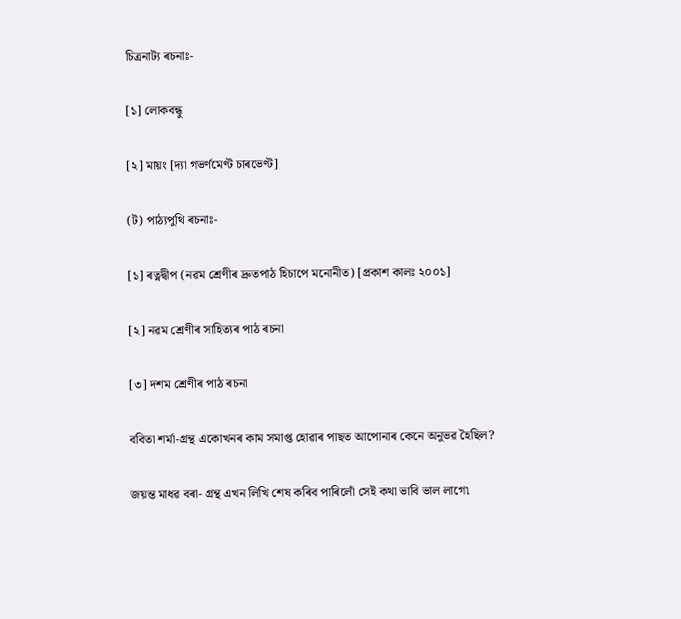চিত্ৰনাট্য ৰচনাঃ-

[১] লোকবন্ধু

[২] মায়ং [দ্যা গভৰ্ণমেণ্ট চাৰভেণ্ট]

(ট) পাঠ্যপুথি ৰচনাঃ-

[১] ৰত্নদ্বীপ (নৱম শ্ৰেণীৰ দ্ৰুতপাঠ হিচাপে মনোনীত) [প্ৰকাশ কালঃ ২০০১]

[২] নৱম শ্ৰেণীৰ সাহিত্যৰ পাঠ ৰচনা

[৩] দশম শ্ৰেণীৰ পাঠ ৰচনা

ববিতা শৰ্মা-গ্ৰন্থ একোখনৰ কাম সমাপ্ত হোৱাৰ পাছত আপোনাৰ কেনে অনুভৱ হৈছিল?

জয়ন্ত মাধৱ বৰা- গ্ৰন্থ এখন লিখি শেষ কৰিব পাৰিলোঁ সেই কথা ভাবি ভাল লাগে৷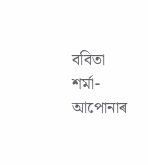ববিতা শৰ্মা-আপোনাৰ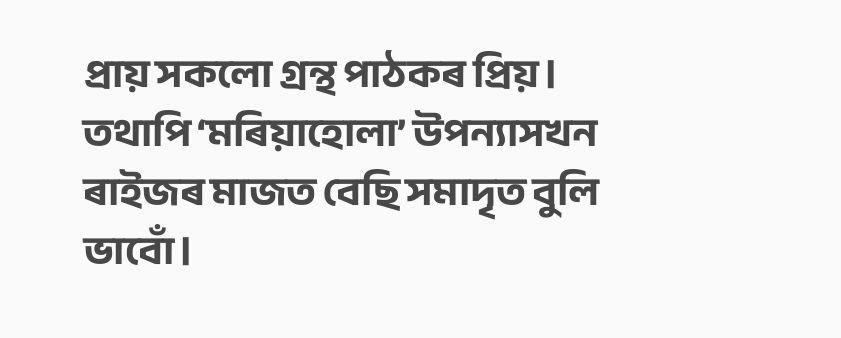প্ৰায় সকলো গ্ৰন্থ পাঠকৰ প্ৰিয়। তথাপি ‘মৰিয়াহোলা’ উপন্যাসখন ৰাইজৰ মাজত বেছি সমাদৃত বুলি ভাবোঁ।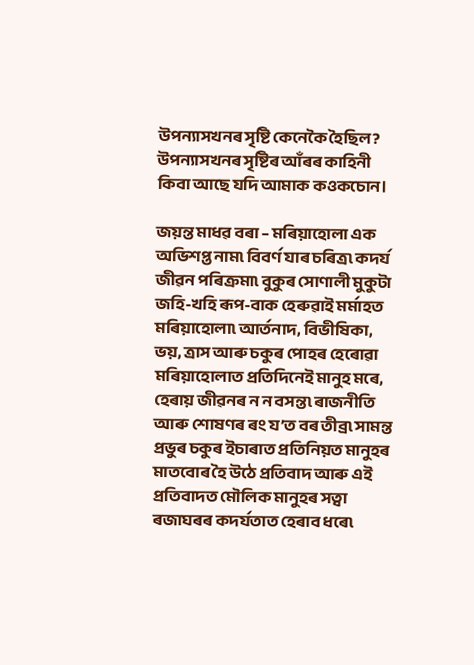উপন্যাসখনৰ সৃষ্টি কেনেকৈ হৈছিল? উপন্যাসখনৰ সৃষ্টিৰ আঁৰৰ কাহিনী কিবা আছে যদি আমাক কওকচোন।

জয়ন্ত মাধৱ বৰা – মৰিয়াহোলা এক অভিশপ্ত নাম৷ বিবৰ্ণ যাৰ চৰিত্ৰ৷ কদৰ্য জীৱন পৰিক্ৰমা৷ বুকুৰ সোণালী মুকুটা জহি-খহি ৰূপ-বাক হেৰুৱাই মৰ্মাহত  মৰিয়াহোলা৷ আৰ্তনাদ, বিভীষিকা, ভয়, ত্ৰাস আৰু চকুৰ পোহৰ হেৰোৱা মৰিয়াহোলাত প্ৰতিদিনেই মানুহ মৰে, হেৰায় জীৱনৰ ন ন বসন্ত৷ ৰাজনীতি আৰু শোষণৰ ৰং য’ত বৰ তীব্ৰ৷ সামন্ত প্ৰভুৰ চকুৰ ইচাৰাত প্ৰতিনিয়ত মানুহৰ মাতবোৰ হৈ উঠে প্ৰতিবাদ আৰু এই প্ৰতিবাদত মৌলিক মানুহৰ সত্বা ৰজাঘৰৰ কদৰ্যতাত হেৰাব ধৰে৷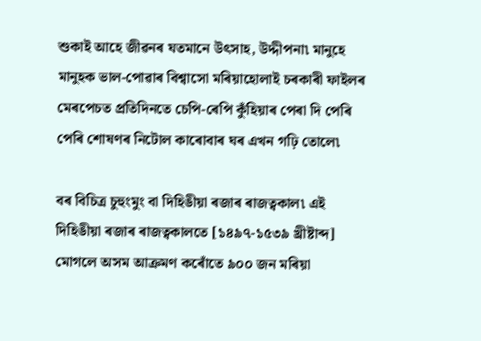শুকাই আহে জীৱনৰ যতমানে উৎসাহ, উদ্দীপনা৷ মানুহে মানুহক ভাল-পোৱাৰ বিশ্বাসো মৰিয়াহোলাই চৰকাৰী ফাইলৰ মেৰপেচত প্ৰতিদিনতে চেপি-ৰেপি কুঁহিয়াৰ পেৰা দি পেৰি পেৰি শোষণৰ নিটোল কাৰোবাৰ ঘৰ এখন গঢ়ি তোলে৷

বৰ বিচিত্ৰ চুহুংমুং বা দিহিঙীয়া ৰজাৰ ৰাজত্বকাল৷ এই দিহিঙীয়া ৰজাৰ ৰাজত্বকালতে [১৪৯৭-১৫৩৯ খ্ৰীষ্টাব্দ] মোগলে অসম আক্ৰমণ কৰোঁতে ৯০০ জন মৰিয়া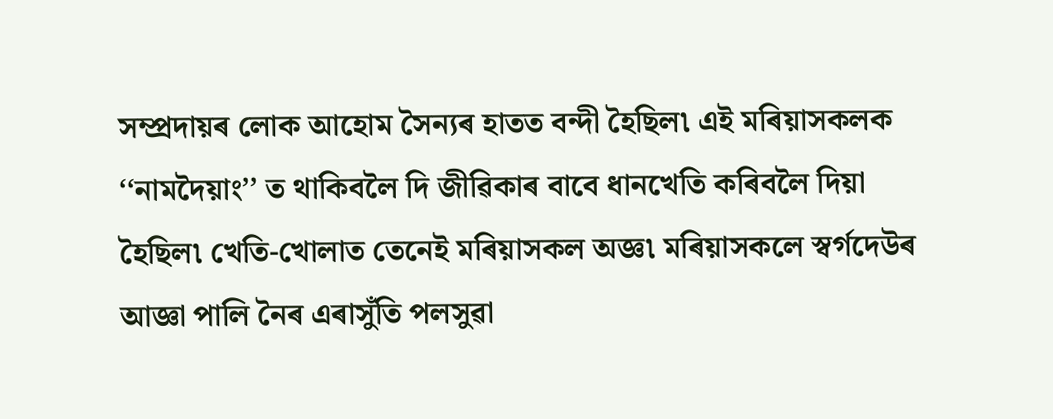সম্প্ৰদায়ৰ লোক আহোম সৈন্যৰ হাতত বন্দী হৈছিল৷ এই মৰিয়াসকলক ‘‘নামদৈয়াং’’ ত থাকিবলৈ দি জীৱিকাৰ বাবে ধানখেতি কৰিবলৈ দিয়া হৈছিল৷ খেতি-খোলাত তেনেই মৰিয়াসকল অজ্ঞ৷ মৰিয়াসকলে স্বৰ্গদেউৰ আজ্ঞা পালি নৈৰ এৰাসুঁতি পলসুৱা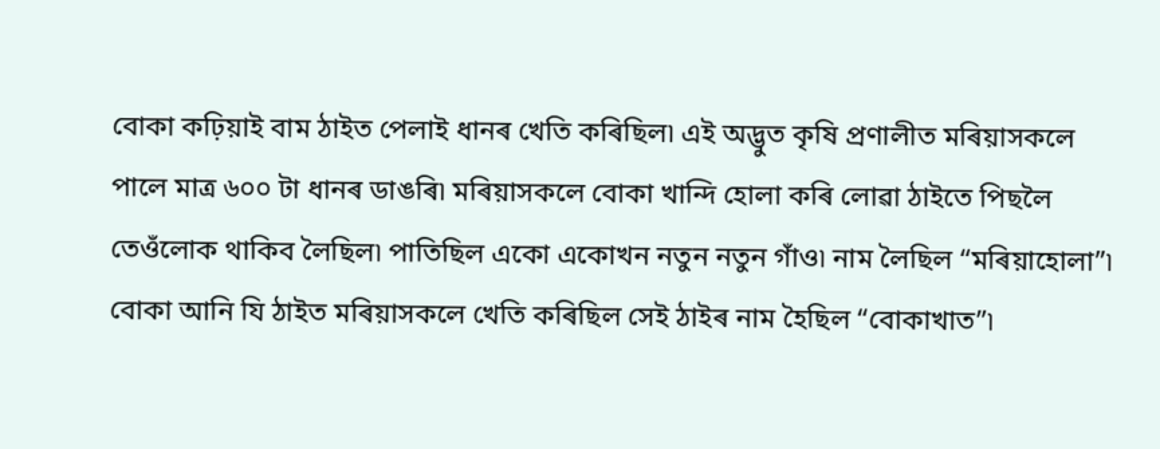বোকা কঢ়িয়াই বাম ঠাইত পেলাই ধানৰ খেতি কৰিছিল৷ এই অদ্ভুত কৃষি প্ৰণালীত মৰিয়াসকলে পালে মাত্ৰ ৬০০ টা ধানৰ ডাঙৰি৷ মৰিয়াসকলে বোকা খান্দি হোলা কৰি লোৱা ঠাইতে পিছলৈ তেওঁলোক থাকিব লৈছিল৷ পাতিছিল একো একোখন নতুন নতুন গাঁও৷ নাম লৈছিল “মৰিয়াহোলা”৷ বোকা আনি যি ঠাইত মৰিয়াসকলে খেতি কৰিছিল সেই ঠাইৰ নাম হৈছিল “বোকাখাত”৷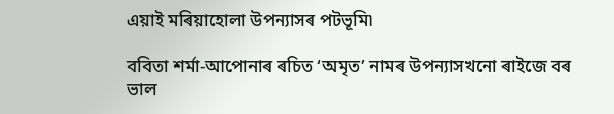এয়াই মৰিয়াহোলা উপন্যাসৰ পটভূমি৷

ববিতা শৰ্মা-আপোনাৰ ৰচিত ‘অমৃত’ নামৰ উপন্যাসখনো ৰাইজে বৰ ভাল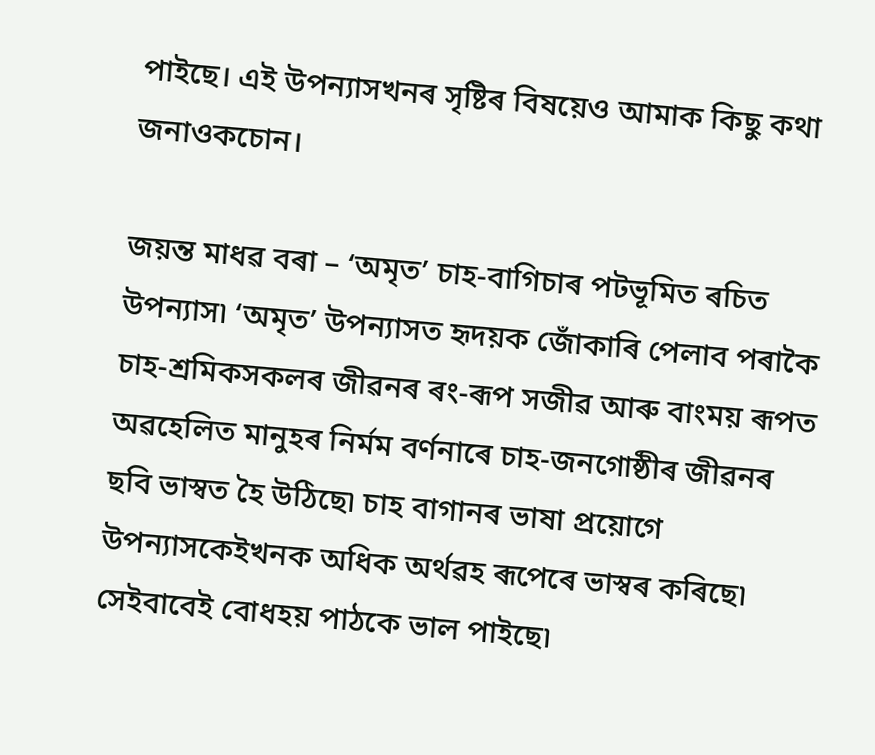পাইছে। এই উপন্যাসখনৰ সৃষ্টিৰ বিষয়েও আমাক কিছু কথা জনাওকচোন।

জয়ন্ত মাধৱ বৰা – ‘অমৃত’ চাহ-বাগিচাৰ পটভূমিত ৰচিত  উপন্যাস৷ ‘অমৃত’ উপন্যাসত হৃদয়ক জোঁকাৰি পেলাব পৰাকৈ চাহ-শ্ৰমিকসকলৰ জীৱনৰ ৰং-ৰূপ সজীৱ আৰু বাংময় ৰূপত অৱহেলিত মানুহৰ নিৰ্মম বৰ্ণনাৰে চাহ-জনগোষ্ঠীৰ জীৱনৰ  ছবি ভাস্বত হৈ উঠিছে৷ চাহ বাগানৰ ভাষা প্ৰয়োগে উপন্যাসকেইখনক অধিক অৰ্থৱহ ৰূপেৰে ভাস্বৰ কৰিছে৷ সেইবাবেই বোধহয় পাঠকে ভাল পাইছে৷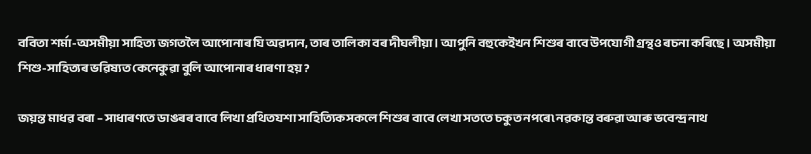ববিতা শৰ্মা-অসমীয়া সাহিত্য জগতলৈ আপোনাৰ যি অৱদান, তাৰ তালিকা বৰ দীঘলীয়া। আপুনি বহুকেইখন শিশুৰ বাবে উপযোগী গ্ৰন্থও ৰচনা কৰিছে। অসমীয়া শিশু-সাহিত্যৰ ভৱিষ্যত কেনেকুৱা বুলি আপোনাৰ ধাৰণা হয়?

জয়ন্ত মাধৱ বৰা – সাধাৰণতে ডাঙৰৰ বাবে লিখা প্ৰথিতযশা সাহিত্যিকসকলে শিশুৰ বাবে লেখা সততে চকুত নপৰে৷ নৱকান্ত বৰুৱা আৰু ভবেন্দ্ৰ নাথ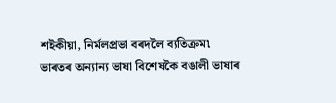শইকীয়া, নিৰ্মলপ্ৰভা বৰদলৈ ব্যতিক্ৰম৷ ভাৰতৰ অন্যান্য ভাষা বিশেষকৈ বঙালী ভাষাৰ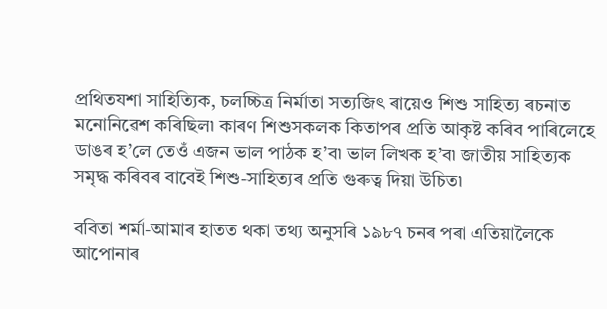প্ৰথিতযশা সাহিত্যিক, চলচ্চিত্ৰ নিৰ্মাতা সত্যজিৎ ৰায়েও শিশু সাহিত্য ৰচনাত মনোনিৱেশ কৰিছিল৷ কাৰণ শিশুসকলক কিতাপৰ প্ৰতি আকৃষ্ট কৰিব পাৰিলেহে ডাঙৰ হ’লে তেওঁ এজন ভাল পাঠক হ’ব৷ ভাল লিখক হ’ব৷ জাতীয় সাহিত্যক সমৃদ্ধ কৰিবৰ বাবেই শিশু-সাহিত্যৰ প্ৰতি গুৰুত্ব দিয়া উচিত৷

ববিতা শৰ্মা-আমাৰ হাতত থকা তথ্য অনুসৰি ১৯৮৭ চনৰ পৰা এতিয়ালৈকে আপোনাৰ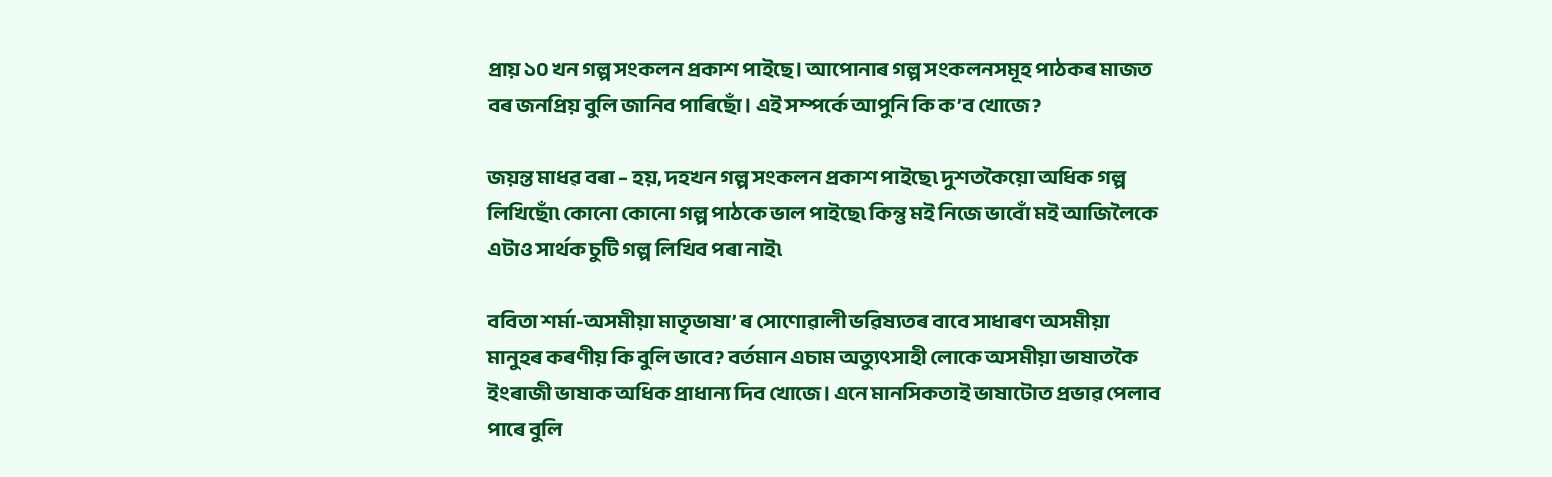প্ৰায় ১০ খন গল্প সংকলন প্ৰকাশ পাইছে। আপোনাৰ গল্প সংকলনসমূহ পাঠকৰ মাজত বৰ জনপ্ৰিয় বুলি জানিব পাৰিছোঁ। এই সম্পৰ্কে আপুনি কি ক’ব খোজে?

জয়ন্ত মাধৱ বৰা – হয়, দহখন গল্প সংকলন প্ৰকাশ পাইছে৷ দুশতকৈয়ো অধিক গল্প লিখিছোঁ৷ কোনো কোনো গল্প পাঠকে ভাল পাইছে৷ কিন্তু মই নিজে ভাবোঁ মই আজিলৈকে এটাও সাৰ্থক চুটি গল্প লিখিব পৰা নাই৷

ববিতা শৰ্মা-অসমীয়া মাতৃভাষা’ ৰ সোণোৱালী ভৱিষ্যতৰ বাবে সাধাৰণ অসমীয়া মানুহৰ কৰণীয় কি বুলি ভাবে? বৰ্তমান এচাম অত্যুৎসাহী লোকে অসমীয়া ভাষাতকৈ ইংৰাজী ভাষাক অধিক প্ৰাধান্য দিব খোজে। এনে মানসিকতাই ভাষাটোত প্ৰভাৱ পেলাব পাৰে বুলি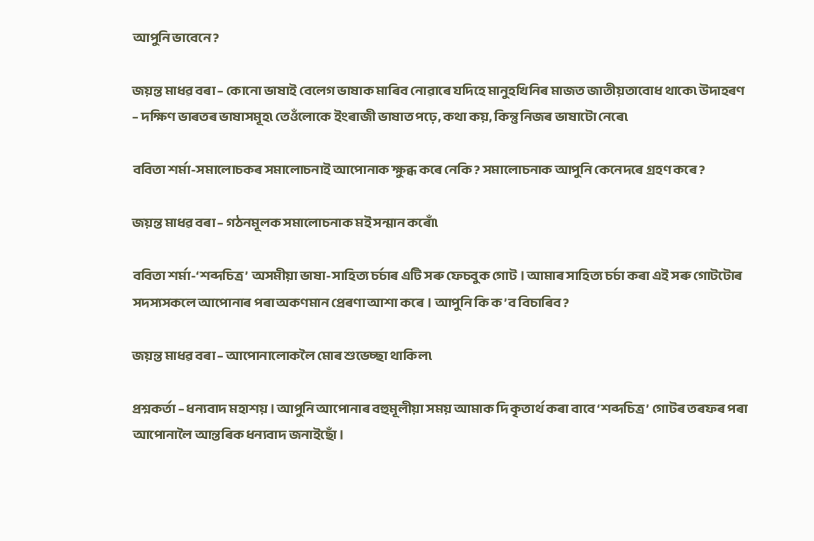আপুনি ভাবেনে?

জয়ন্ত মাধৱ বৰা – কোনো ভাষাই বেলেগ ভাষাক মাৰিব নোৱাৰে যদিহে মানুহখিনিৰ মাজত জাতীয়তাবোধ থাকে৷ উদাহৰণ – দক্ষিণ ভাৰতৰ ভাষাসমূহ৷ তেওঁলোকে ইংৰাজী ভাষাত পঢ়ে, কথা কয়, কিন্তু নিজৰ ভাষাটো নেৰে৷

ববিতা শৰ্মা-সমালোচকৰ সমালোচনাই আপোনাক ক্ষুব্ধ কৰে নেকি? সমালোচনাক আপুনি কেনেদৰে গ্ৰহণ কৰে?

জয়ন্ত মাধৱ বৰা – গঠনমূলক সমালোচনাক মই সন্মান কৰোঁ৷

ববিতা শৰ্মা-‘শব্দচিত্ৰ’ অসমীয়া ভাষা-সাহিত্য চৰ্চাৰ এটি সৰু ফেচবুক গোট। আমাৰ সাহিত্য চৰ্চা কৰা এই সৰু গোটটোৰ সদস্যসকলে আপোনাৰ পৰা অকণমান প্ৰেৰণা আশা কৰে। আপুনি কি ক’ব বিচাৰিব?

জয়ন্ত মাধৱ বৰা – আপোনালোকলৈ মোৰ শুভেচ্ছা থাকিল৷

প্ৰশ্নকৰ্তা – ধন্যবাদ মহাশয়। আপুনি আপোনাৰ বহুমূলীয়া সময় আমাক দি কৃতাৰ্থ কৰা বাবে ‘শব্দচিত্ৰ’ গোটৰ তৰফৰ পৰা আপোনালৈ আন্তৰিক ধন্যবাদ জনাইছোঁ।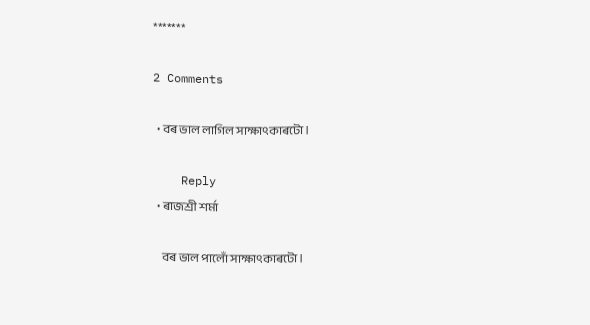*******

2 Comments

  • বৰ ভাল লাগিল সাক্ষাৎকাৰটো।

    Reply
  • ৰাজশ্ৰী শৰ্মা

    বৰ ভাল পালোঁ সাক্ষাৎকাৰটো।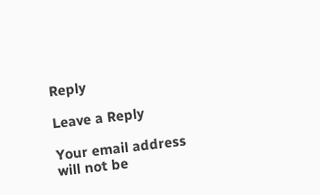Reply

Leave a Reply

Your email address will not be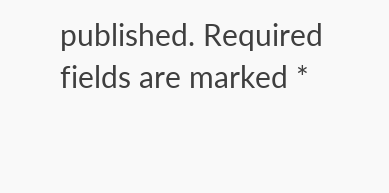published. Required fields are marked *